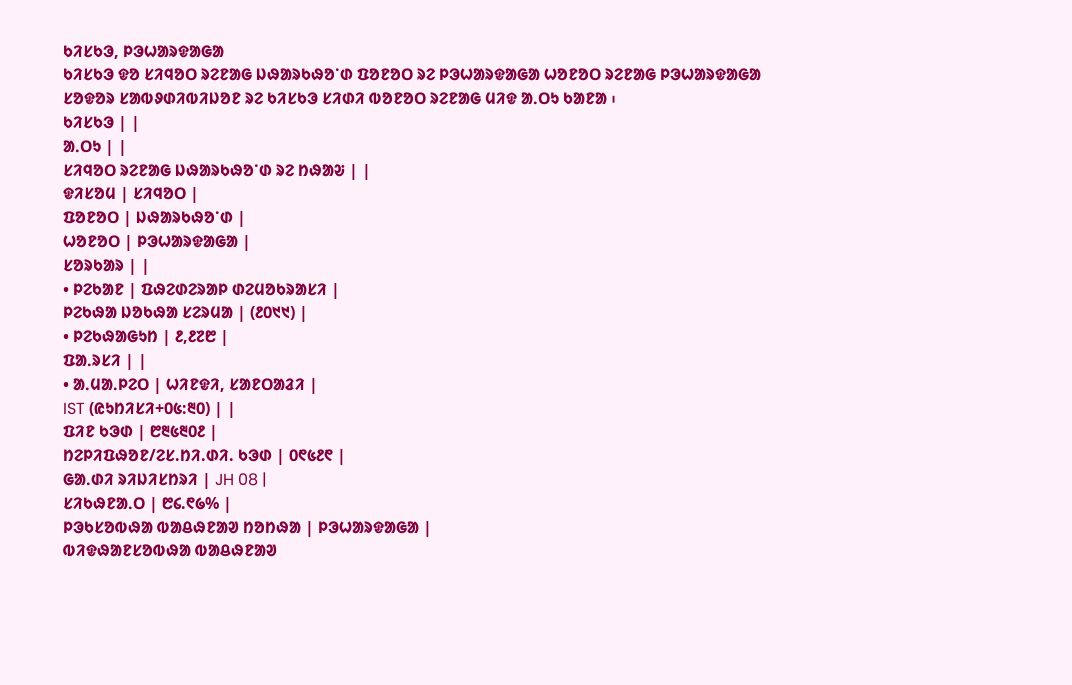ᱠᱤᱥᱠᱳ, ᱞᱳᱦᱟᱨᱫᱟᱜᱟ
ᱠᱤᱥᱠᱳ ᱫᱚ ᱥᱤᱧᱚᱛ ᱨᱮᱱᱟᱜ ᱡᱷᱟᱨᱠᱷᱚᱸᱰ ᱯᱚᱱᱚᱛ ᱨᱮ ᱞᱳᱦᱟᱨᱫᱟᱜᱟ ᱦᱚᱱᱚᱛ ᱨᱮᱱᱟᱜ ᱞᱳᱦᱟᱨᱫᱟᱜᱟ ᱥᱚᱫᱚᱨ ᱥᱟᱵᱽᱰᱤᱵᱤᱡᱚᱱ ᱨᱮ ᱠᱤᱥᱠᱳ ᱥᱤᱰᱤ ᱵᱚᱱᱚᱛ ᱨᱮᱱᱟᱜ ᱢᱤᱫ ᱟᱹᱛᱩ ᱠᱟᱱᱟ ᱾
ᱠᱤᱥᱠᱳ | |
ᱟᱹᱛᱩ | |
ᱥᱤᱧᱚᱛ ᱨᱮᱱᱟᱜ ᱡᱷᱟᱨᱠᱷᱚᱸᱰ ᱨᱮ ᱴᱷᱟᱶ | |
ᱫᱤᱥᱚᱢ | ᱥᱤᱧᱚᱛ |
ᱯᱚᱱᱚᱛ | ᱡᱷᱟᱨᱠᱷᱚᱸᱰ |
ᱦᱚᱱᱚᱛ | ᱞᱳᱦᱟᱨᱫᱟᱜᱟ |
ᱥᱚᱨᱠᱟᱨ | |
• ᱞᱮᱠᱟᱱ | ᱯᱷᱮᱰᱮᱨᱟᱞ ᱰᱮᱢᱚᱠᱨᱟᱥᱤ |
ᱞᱮᱠᱷᱟ ᱡᱚᱠᱷᱟ ᱥᱮᱨᱢᱟ | (᱒᱐᱑᱑) |
• ᱞᱮᱠᱷᱟᱜᱩᱴ | ᱒,᱒᱗᱘ |
ᱯᱟᱹᱨᱥᱤ | |
• ᱟᱹᱢᱟᱹᱞᱮᱛ | ᱦᱤᱱᱫᱤ, ᱥᱟᱱᱛᱟᱲᱤ |
IST (ᱭᱩᱴᱤᱥᱤ+᱐᱕:᱓᱐) | |
ᱯᱤᱱ ᱠᱳᱰ | ᱘᱓᱕᱓᱐᱒ |
ᱴᱮᱞᱤᱯᱷᱚᱱ/ᱮᱥ.ᱴᱤ.ᱰᱤ. ᱠᱳᱰ | ᱐᱖᱕᱒᱖ |
ᱜᱟᱹᱰᱤ ᱨᱤᱡᱤᱥᱴᱨᱤ | JH 08 |
ᱥᱤᱠᱷᱱᱟᱹᱛ | ᱘᱔.᱖᱙% |
ᱞᱳᱠᱥᱚᱵᱷᱟ ᱵᱟᱪᱷᱱᱟᱣ ᱴᱚᱴᱷᱟ | ᱞᱳᱦᱟᱨᱫᱟᱜᱟ |
ᱵᱤᱫᱷᱟᱱᱥᱚᱵᱷᱟ ᱵᱟᱪᱷᱱᱟᱣ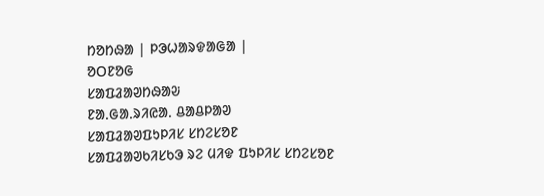ᱴᱚᱴᱷᱟ | ᱞᱳᱦᱟᱨᱫᱟᱜᱟ |
ᱚᱛᱱᱚᱜ
ᱥᱟᱯᱲᱟᱣᱴᱷᱟᱶ
ᱱᱟᱹᱜᱟᱹᱨᱤᱭᱟᱹ ᱪᱟᱪᱞᱟᱣ
ᱥᱟᱯᱲᱟᱣᱯᱩᱞᱤᱥ ᱥᱴᱮᱥᱚᱱ
ᱥᱟᱯᱲᱟᱣᱠᱤᱥᱠᱳ ᱨᱮ ᱢᱤᱫ ᱯᱩᱞᱤᱥ ᱥᱴᱮᱥᱚᱱ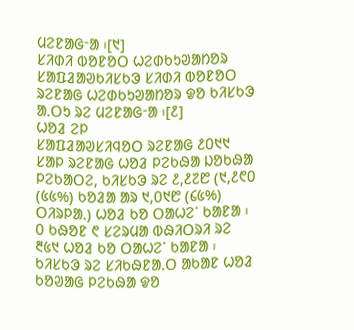ᱢᱮᱱᱟᱜᱼᱟ ᱾[᱑]
ᱥᱤᱰᱤ ᱵᱚᱱᱚᱛ ᱦᱮᱰᱠᱩᱣᱟᱴᱚᱨ
ᱥᱟᱯᱲᱟᱣᱠᱤᱥᱠᱳ ᱥᱤᱰᱤ ᱵᱚᱱᱚᱛ ᱨᱮᱱᱟᱜ ᱦᱮᱰᱠᱩᱣᱟᱴᱚᱨ ᱫᱚ ᱠᱤᱥᱠᱳ ᱟᱹᱛᱩ ᱨᱮ ᱢᱮᱱᱟᱜᱼᱟ ᱾[᱒]
ᱦᱚᱲ ᱮᱞ
ᱥᱟᱯᱲᱟᱣᱥᱤᱧᱚᱛ ᱨᱮᱱᱟᱜ ᱒᱐᱑᱑ ᱥᱟᱞ ᱨᱮᱱᱟᱜ ᱦᱚᱲ ᱞᱮᱠᱷᱟ ᱡᱚᱠᱷᱟ ᱞᱮᱠᱟᱛᱮ, ᱠᱤᱥᱠᱳ ᱨᱮ ᱒,᱒᱗᱘ (᱑,᱒᱖᱐ (᱕᱕%) ᱠᱚᱲᱟ ᱟᱨ ᱑,᱐᱑᱘ (᱔᱕%) ᱛᱤᱨᱞᱟᱹ) ᱦᱚᱲ ᱠᱚ ᱛᱟᱦᱮᱸ ᱠᱟᱱᱟ ᱾ ᱐ ᱠᱷᱚᱱ ᱖ ᱥᱮᱨᱢᱟ ᱵᱷᱤᱛᱨᱤ ᱨᱮ ᱓᱕᱑ ᱦᱚᱲ ᱠᱚ ᱛᱟᱦᱮᱸ ᱠᱟᱱᱟ ᱾ ᱠᱤᱥᱠᱳ ᱨᱮ ᱥᱤᱠᱷᱱᱟᱹᱛ ᱟᱠᱟᱱ ᱦᱚᱲ ᱠᱚᱣᱟᱜ ᱞᱮᱠᱷᱟ ᱫᱚ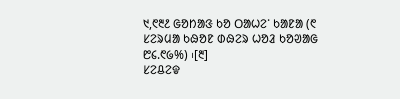᱑,᱖᱓᱒ ᱜᱚᱴᱟᱝ ᱠᱚ ᱛᱟᱦᱮᱸ ᱠᱟᱱᱟ (᱖ ᱥᱮᱨᱢᱟ ᱠᱷᱚᱱ ᱰᱷᱮᱨ ᱦᱚᱲ ᱠᱚᱣᱟᱜ ᱘᱔.᱖᱙%) ᱾[᱓]
ᱥᱮᱪᱮᱫ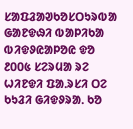ᱥᱟᱯᱲᱟᱣᱠᱚᱥᱛᱩᱨᱵᱟ ᱜᱟᱱᱫᱷᱤ ᱵᱟᱞᱤᱠᱟ ᱵᱤᱫᱽᱭᱟᱞᱚᱭ ᱫᱚ ᱒᱐᱐᱕ ᱥᱮᱨᱢᱟ ᱨᱮ ᱦᱤᱱᱫᱤ ᱯᱟᱹᱨᱥᱤ ᱛᱮ ᱠᱩᱲᱤ ᱜᱤᱫᱽᱨᱟᱹ ᱠᱚ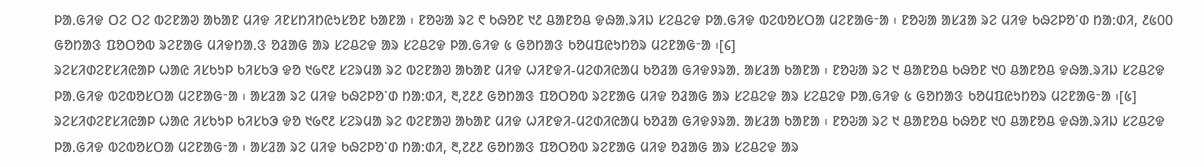ᱞᱟᱹᱜᱤᱫ ᱛᱮ ᱛᱮ ᱵᱮᱱᱟᱣ ᱟᱠᱟᱱ ᱢᱤᱫ ᱤᱱᱥᱴᱤᱴᱭᱩᱥᱚᱱ ᱠᱟᱱᱟ ᱾ ᱱᱚᱶᱟ ᱨᱮ ᱖ ᱠᱷᱚᱱ ᱑᱒ ᱪᱟᱱᱚᱪ ᱫᱷᱟᱹᱨᱤᱡ ᱥᱮᱪᱮᱫ ᱞᱟᱹᱜᱤᱫ ᱵᱮᱵᱚᱥᱛᱟ ᱢᱮᱱᱟᱜᱼᱟ ᱾ ᱱᱚᱶᱟ ᱟᱥᱲᱟ ᱨᱮ ᱢᱤᱫ ᱠᱷᱮᱞᱚᱸᱰ ᱴᱟᱺᱰᱤ, ᱒᱕᱐᱐ ᱜᱚᱴᱟᱝ ᱯᱚᱛᱚᱵ ᱨᱮᱱᱟᱜ ᱢᱤᱫᱴᱟᱹᱝ ᱚᱲᱟᱜ ᱟᱨ ᱥᱮᱪᱮᱫ ᱟᱨ ᱥᱮᱪᱮᱫ ᱞᱟᱹᱜᱤᱫ ᱕ ᱜᱚᱴᱟᱝ ᱠᱚᱢᱯᱭᱩᱴᱚᱨ ᱢᱮᱱᱟᱜᱼᱟ ᱾[᱔]
ᱨᱮᱥᱤᱰᱮᱱᱥᱤᱭᱟᱞ ᱦᱟᱭ ᱤᱥᱠᱩᱞ ᱠᱤᱥᱠᱳ ᱫᱚ ᱑᱙᱖᱒ ᱥᱮᱨᱢᱟ ᱨᱮ ᱵᱮᱱᱟᱣ ᱟᱠᱟᱱ ᱢᱤᱫ ᱦᱤᱱᱫᱤ-ᱢᱮᱰᱤᱭᱟᱢ ᱠᱚᱲᱟ ᱜᱤᱫᱽᱨᱟᱹ ᱟᱥᱲᱟ ᱠᱟᱱᱟ ᱾ ᱱᱚᱶᱟ ᱨᱮ ᱑ ᱪᱟᱱᱚᱪ ᱠᱷᱚᱱ ᱑᱐ ᱪᱟᱱᱚᱪ ᱫᱷᱟᱹᱨᱤᱡ ᱥᱮᱪᱮᱫ ᱞᱟᱹᱜᱤᱫ ᱵᱮᱵᱚᱥᱛᱟ ᱢᱮᱱᱟᱜᱼᱟ ᱾ ᱟᱥᱲᱟ ᱨᱮ ᱢᱤᱫ ᱠᱷᱮᱞᱚᱸᱰ ᱴᱟᱺᱰᱤ, ᱓,᱗᱒᱒ ᱜᱚᱴᱟᱝ ᱯᱚᱛᱚᱵ ᱨᱮᱱᱟᱜ ᱢᱤᱫ ᱚᱲᱟᱜ ᱟᱨ ᱥᱮᱪᱮᱫ ᱟᱨ ᱥᱮᱪᱮᱫ ᱞᱟᱹᱜᱤᱫ ᱕ ᱜᱚᱴᱟᱝ ᱠᱚᱢᱯᱭᱩᱴᱚᱨ ᱢᱮᱱᱟᱜᱼᱟ ᱾[᱕]
ᱨᱮᱥᱤᱰᱮᱱᱥᱤᱭᱟᱞ ᱦᱟᱭ ᱤᱥᱠᱩᱞ ᱠᱤᱥᱠᱳ ᱫᱚ ᱑᱙᱖᱒ ᱥᱮᱨᱢᱟ ᱨᱮ ᱵᱮᱱᱟᱣ ᱟᱠᱟᱱ ᱢᱤᱫ ᱦᱤᱱᱫᱤ-ᱢᱮᱰᱤᱭᱟᱢ ᱠᱚᱲᱟ ᱜᱤᱫᱽᱨᱟᱹ ᱟᱥᱲᱟ ᱠᱟᱱᱟ ᱾ ᱱᱚᱶᱟ ᱨᱮ ᱑ ᱪᱟᱱᱚᱪ ᱠᱷᱚᱱ ᱑᱐ ᱪᱟᱱᱚᱪ ᱫᱷᱟᱹᱨᱤᱡ ᱥᱮᱪᱮᱫ ᱞᱟᱹᱜᱤᱫ ᱵᱮᱵᱚᱥᱛᱟ ᱢᱮᱱᱟᱜᱼᱟ ᱾ ᱟᱥᱲᱟ ᱨᱮ ᱢᱤᱫ ᱠᱷᱮᱞᱚᱸᱰ ᱴᱟᱺᱰᱤ, ᱓,᱗᱒᱒ ᱜᱚᱴᱟᱝ ᱯᱚᱛᱚᱵ ᱨᱮᱱᱟᱜ ᱢᱤᱫ ᱚᱲᱟᱜ ᱟᱨ ᱥᱮᱪᱮᱫ ᱟᱨ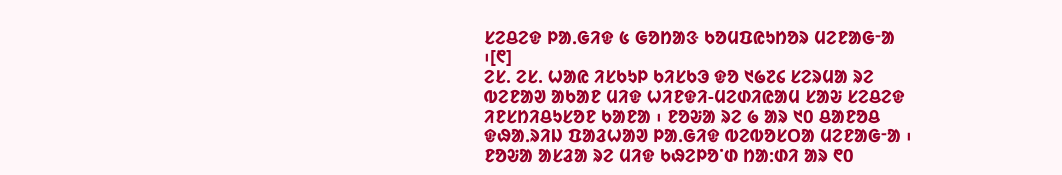ᱥᱮᱪᱮᱫ ᱞᱟᱹᱜᱤᱫ ᱕ ᱜᱚᱴᱟᱝ ᱠᱚᱢᱯᱭᱩᱴᱚᱨ ᱢᱮᱱᱟᱜᱼᱟ ᱾[᱖]
ᱮᱥ. ᱮᱥ. ᱦᱟᱭ ᱤᱥᱠᱩᱞ ᱠᱤᱥᱠᱳ ᱫᱚ ᱑᱙᱗᱔ ᱥᱮᱨᱢᱟ ᱨᱮ ᱵᱮᱱᱟᱣ ᱟᱠᱟᱱ ᱢᱤᱫ ᱦᱤᱱᱫᱤ-ᱢᱮᱰᱤᱭᱟᱢ ᱥᱟᱶ ᱥᱮᱪᱮᱫ ᱤᱱᱥᱴᱤᱪᱩᱥᱚᱱ ᱠᱟᱱᱟ ᱾ ᱱᱚᱶᱟ ᱨᱮ ᱙ ᱟᱨ ᱑᱐ ᱪᱟᱱᱚᱪ ᱫᱷᱟᱹᱨᱤᱡ ᱯᱟᱲᱦᱟᱣ ᱞᱟᱹᱜᱤᱫ ᱵᱮᱵᱚᱥᱛᱟ ᱢᱮᱱᱟᱜᱼᱟ ᱾ ᱱᱚᱶᱟ ᱟᱥᱲᱟ ᱨᱮ ᱢᱤᱫ ᱠᱷᱮᱞᱚᱸᱰ ᱴᱟᱺᱰᱤ ᱟᱨ ᱖᱐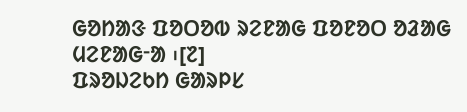ᱜᱚᱴᱟᱝ ᱯᱚᱛᱚᱵ ᱨᱮᱱᱟᱜ ᱯᱚᱱᱚᱛ ᱚᱲᱟᱜ ᱢᱮᱱᱟᱜᱼᱟ ᱾[᱗]
ᱯᱨᱚᱡᱮᱠᱴ ᱜᱟᱨᱞᱥ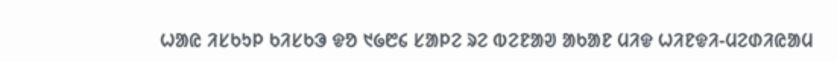ᱦᱟᱭ ᱤᱥᱠᱩᱞ ᱠᱤᱥᱠᱳ ᱫᱚ ᱑᱙᱘᱔ ᱥᱟᱞᱮ ᱨᱮ ᱵᱮᱱᱟᱣ ᱟᱠᱟᱱ ᱢᱤᱫ ᱦᱤᱱᱫᱤ-ᱢᱮᱰᱤᱭᱟᱢ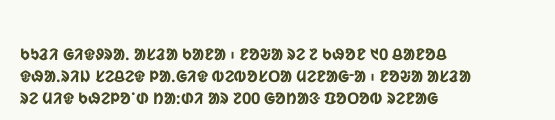ᱠᱩᱲᱤ ᱜᱤᱫᱽᱨᱟᱹ ᱟᱥᱲᱟ ᱠᱟᱱᱟ ᱾ ᱱᱚᱶᱟ ᱨᱮ ᱗ ᱠᱷᱚᱱ ᱑᱐ ᱪᱟᱱᱚᱪ ᱫᱷᱟᱹᱨᱤᱡ ᱥᱮᱪᱮᱫ ᱞᱟᱹᱜᱤᱫ ᱵᱮᱵᱚᱥᱛᱟ ᱢᱮᱱᱟᱜᱼᱟ ᱾ ᱱᱚᱶᱟ ᱟᱥᱲᱟ ᱨᱮ ᱢᱤᱫ ᱠᱷᱮᱞᱚᱸᱰ ᱴᱟᱺᱰᱤ ᱟᱨ ᱗᱐᱐ ᱜᱚᱴᱟᱝ ᱯᱚᱛᱚᱵ ᱨᱮᱱᱟᱜ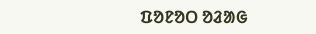ᱯᱚᱱᱚᱛ ᱚᱲᱟᱜ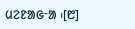ᱢᱮᱱᱟᱜᱼᱟ ᱾[᱘]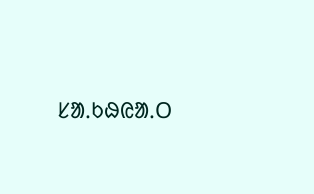ᱥᱟᱹᱠᱷᱭᱟᱹᱛ